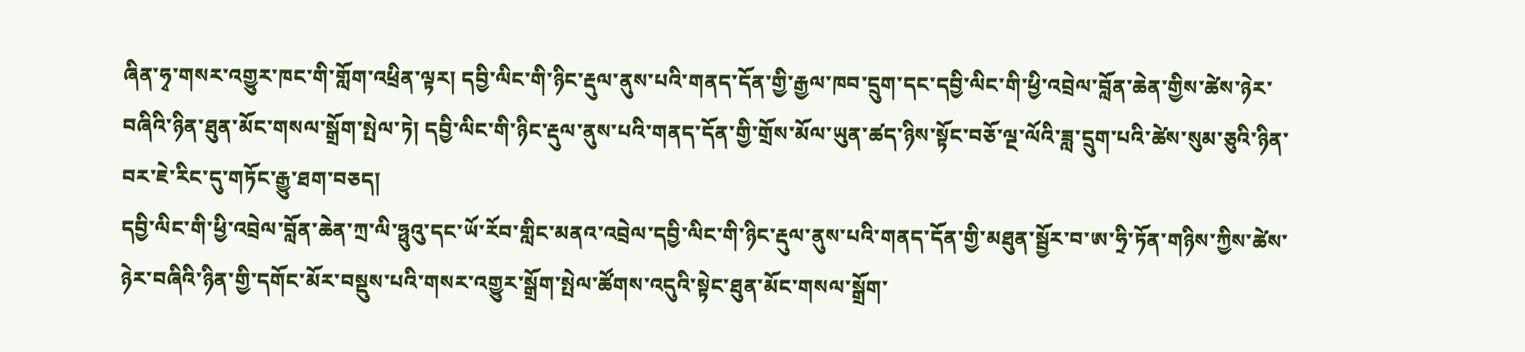ཞིན་ཧྭ་གསར་འགྱུར་ཁང་གི་གློག་འཕྲིན་ལྟར། དབྱི་ལིང་གི་ཉིང་རྡུལ་ནུས་པའི་གནད་དོན་གྱི་རྒྱལ་ཁབ་དྲུག་དང་དབྱི་ལིང་གི་ཕྱི་འབྲེལ་བློན་ཆེན་གྱིས་ཚེས་ཉེར་བཞིའི་ཉིན་ཐུན་མོང་གསལ་སྒྲོག་སྤེལ་ཏེ། དབྱི་ལིང་གི་ཉིང་རྡུལ་ནུས་པའི་གནད་དོན་གྱི་གྲོས་མོལ་ཡུན་ཚད་ཉིས་སྟོང་བཅོ་ལྔ་ལོའི་ཟླ་དྲུག་པའི་ཚེས་སུམ་ཅུའི་ཉིན་བར་ཇེ་རིང་དུ་གཏོང་རྒྱུ་ཐག་བཅད།
དབྱི་ལིང་གི་ཕྱི་འབྲེལ་བློན་ཆེན་ཀྲ་ལི་ཧྥུའུ་དང་ཡོ་རོབ་གླིང་མནའ་འབྲེལ་དབྱི་ལིང་གི་ཉིང་རྡུལ་ནུས་པའི་གནད་དོན་གྱི་མཐུན་སྦྱོར་བ་ཨ་ཧྲི་ཏོན་གཉིས་ཀྱིས་ཚེས་ཉེར་བཞིའི་ཉིན་གྱི་དགོང་མོར་བསྡུས་པའི་གསར་འགྱུར་སྒྲོག་སྤེལ་ཚོགས་འདུའི་སྟེང་ཐུན་མོང་གསལ་སྒྲོག་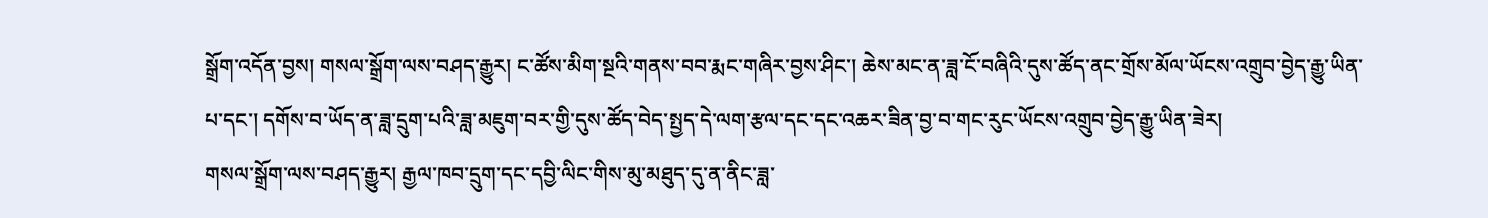སྒྲོག་འདོན་བྱས། གསལ་སྒྲོག་ལས་བཤད་རྒྱུར། ང་ཚོས་མིག་སྔའི་གནས་བབ་རྨང་གཞིར་བྱས་ཤིང་། ཆེས་མང་ན་ཟླ་ངོ་བཞིའི་དུས་ཚོད་ནང་གྲོས་མོལ་ཡོངས་འགྲུབ་བྱེད་རྒྱུ་ཡིན་པ་དང་། དགོས་བ་ཡོད་ན་ཟླ་དྲུག་པའི་ཟླ་མཇུག་བར་གྱི་དུས་ཚོད་བེད་སྤྱད་དེ་ལག་རྩལ་དང་དང་འཆར་ཟིན་བྱ་བ་གང་རུང་ཡོངས་འགྲུབ་བྱེད་རྒྱུ་ཡིན་ཟེར།
གསལ་སྒྲོག་ལས་བཤད་རྒྱུར། རྒྱལ་ཁབ་དྲུག་དང་དབྱི་ལིང་གིས་མུ་མཐུད་དུ་ན་ནིང་ཟླ་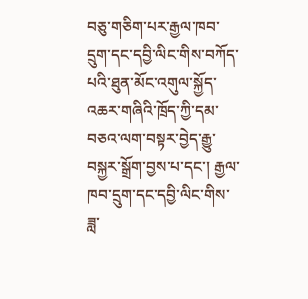བཅུ་གཅིག་པར་རྒྱལ་ཁབ་དྲུག་དང་དབྱི་ལིང་གིས་བཀོད་པའི་ཐུན་མོང་འགུལ་སྐྱོད་འཆར་གཞིའི་ཁྲོད་ཀྱི་དམ་བཅའ་ལག་བསྟར་བྱེད་རྒྱུ་བསྐྱར་སྒྲོག་བྱས་པ་དང་། རྒྱལ་ཁབ་དྲུག་དང་དབྱི་ལིང་གིས་ཟླ་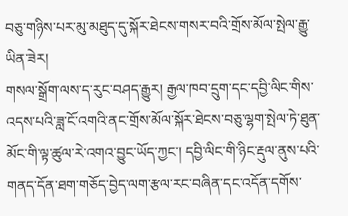བཅུ་གཉིས་པར་མུ་མཐུད་དུ་སྐོར་ཐེངས་གསར་བའི་གྲོས་མོལ་སྤེལ་རྒྱུ་ཡིན་ཟེར།
གསལ་སྒྲོག་ལས་ད་རུང་བཤད་རྒྱུར། རྒྱལ་ཁབ་དྲུག་དང་དབྱི་ལིང་གིས་འདས་པའི་ཟླ་ངོ་འགའི་ནང་གྲོས་མོལ་སྐོར་ཐེངས་བཅུ་ལྷག་སྤེལ་ཏེ་ཐུན་མོང་གི་ལྟ་ཚུལ་རེ་འགའ་བྱུང་ཡོད་ཀྱང་། དབྱི་ལིང་གི་ཉིང་རྡུལ་ནུས་པའི་གནད་དོན་ཐག་གཅོད་བྱེད་ལག་རྩལ་རང་བཞིན་དང་འདོན་དགོས་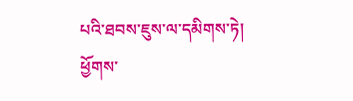པའི་ཐབས་ཇུས་ལ་དམིགས་ཏེ། ཕྱོགས་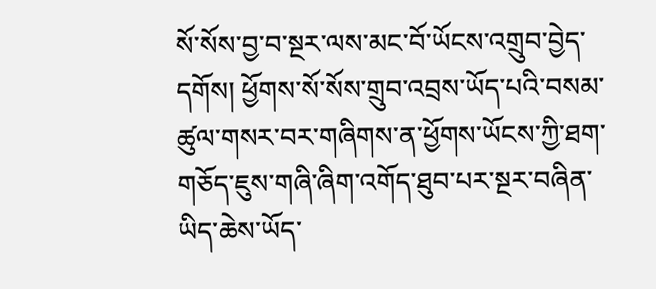སོ་སོས་བྱ་བ་སྔར་ལས་མང་བོ་ཡོངས་འགྲུབ་བྱེད་དགོས། ཕྱོགས་སོ་སོས་གྲུབ་འབྲས་ཡོད་པའི་བསམ་ཚུལ་གསར་བར་གཞིགས་ན་ཕྱོགས་ཡོངས་ཀྱི་ཐག་གཅོད་ཇུས་གཞི་ཞིག་འགོད་ཐུབ་པར་སྔར་བཞིན་ཡིད་ཆེས་ཡོད་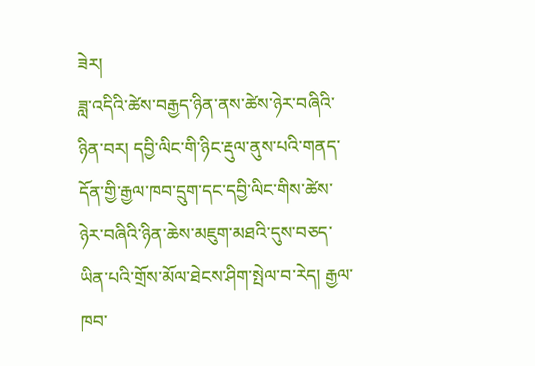ཟེར།
ཟླ་འདིའི་ཚེས་བརྒྱད་ཉིན་ནས་ཚེས་ཉེར་བཞིའི་ཉིན་བར། དབྱི་ལིང་གི་ཉིང་རྡུལ་ནུས་པའི་གནད་དོན་གྱི་རྒྱལ་ཁབ་དྲུག་དང་དབྱི་ལིང་གིས་ཚེས་ཉེར་བཞིའི་ཉིན་ཆེས་མཇུག་མཐའི་དུས་བཅད་ཡིན་པའི་གྲོས་མོལ་ཐེངས་ཤིག་སྤེལ་བ་རེད། རྒྱལ་ཁབ་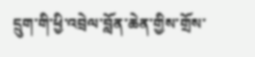དྲུག་གི་ཕྱི་འབྲེལ་བློན་ཆེན་གྱིས་གྲོས་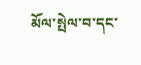མོལ་སྤེལ་བ་དང་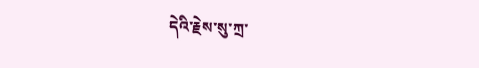དེའི་རྗེས་སུ་ཀྲ་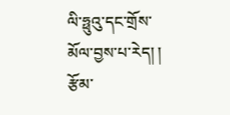ལི་ཧྥུའུ་དང་གྲོས་མོལ་བྱས་པ་རེད། །
རྩོམ་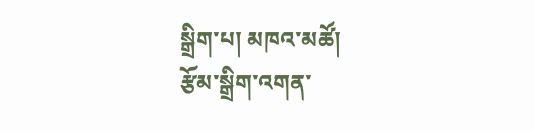སྒྲིག་པ། མཁའ་མཚོ།
རྩོམ་སྒྲིག་འགན་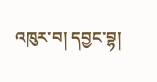འཁུར་བ། དབྱང་བྷ།